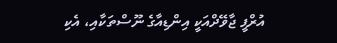އުރްފީ ޖާވޭދްއަކީ އިންޑިއާގެ ނޫސްތަކާއި، އެކި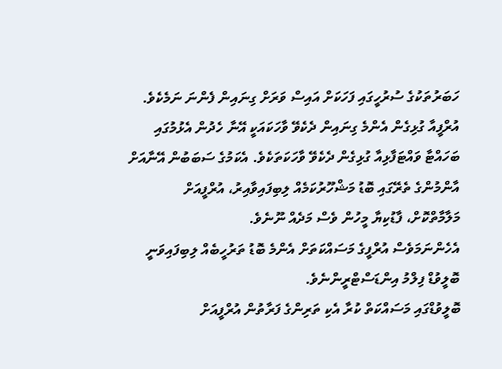ހަބަރުތަކުގެ ސުރުހީގައި ފަހަކަށް އައިސް ވަރަށް ގިނައިން ފެންނަ ނަމެކެވެ.
އުރްފީއާ ގުޅިގެން އެންމެ ގިނައިން ދެކެވޭ ވާހަކައަކީ އޭނާ ހެދުން އެޅުމުގައި ބަހައްޓާ ވައްޓަފާޅިއާ ގުޅިގެން ދެކެވޭ ވާހަކަތަކެވެ. އެކަމުގެ ސަބަބުން އޭނާއަށް އާންމުންގެ ތެރޭގައި ބޮޑު މަޝްހޫރުކަމެއް ލިބިފައިވާއިރު، އުރްފީއަށް މަލާމާތްކޮށް، ފާޑުކިޔާ މީހުން ވެސް މަދެއް ނޫނެވެ.
އެހެންނަމަވެސް އުރްފީގެ މަސައްކަތަށް އެންމެ ބޮޑު ތަރުހީބެއް ލިބިފައިވަނީ ބޮލީވުޑް ފިލްމު އިންޑަސްޓްރީންނެވެ.
ބޮލީވުޑްގައި މަސައްކަތް ކުރާ އެކި ތަރިންގެ ފަރާތުން އުރްފީއަށް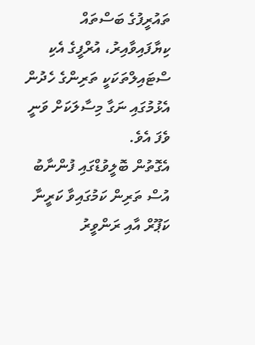ތައުރީފުގެ ބަސްތައް ކިޔާފައިވާއިރު، އުރްފީގެ އެކި ސްޓައިލްތަކަކީ ތަރިންގެ ހެދުން އެޅުމުގައި ނަގާ މިސާލަކަށް ވަނީ ވެފަ އެވެ.
އެގޮތުން ބޮލީވުޑްގައި ފުންނާބު އުސް ތަރިން ކަމުގައިވާ ކަރީނާ ކަޕޫރް އާއި ރަންވީރު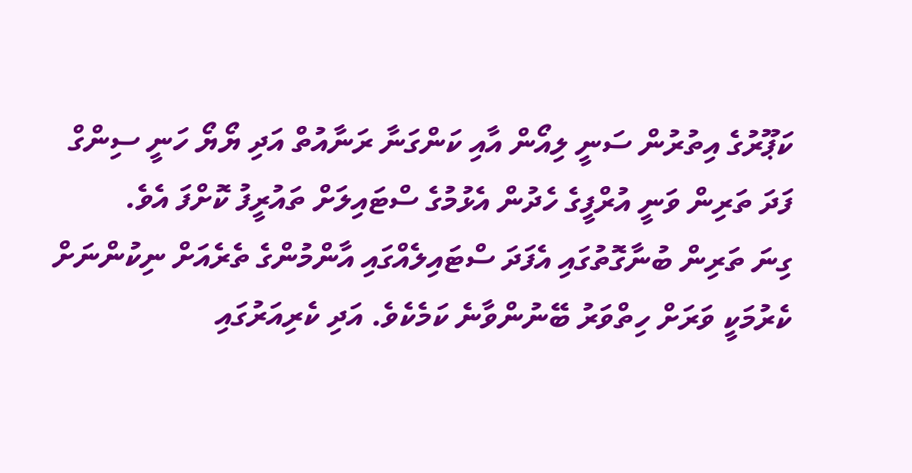ކަޕޫރުގެ އިތުރުން ސަނީ ލިއޯން އާއި ކަންގަނާ ރަނާއުތް އަދި ޔޯޔޯ ހަނީ ސިންގް ފަދަ ތަރިން ވަނީ އުރްފީގެ ހެދުން އެޅުމުގެ ސްޓައިލަށް ތައުރީފު ކޮށްފަ އެވެ.
ގިނަ ތަރިން ބުނާގޮތުގައި އެފަދަ ސްޓައިލެއްގައި އާންމުންގެ ތެރެއަށް ނިކުންނަށް ކެރުމަކީ ވަރަށް ހިތްވަރު ބޭނުންވާނެ ކަމެކެވެ. އަދި ކެރިއަރުގައި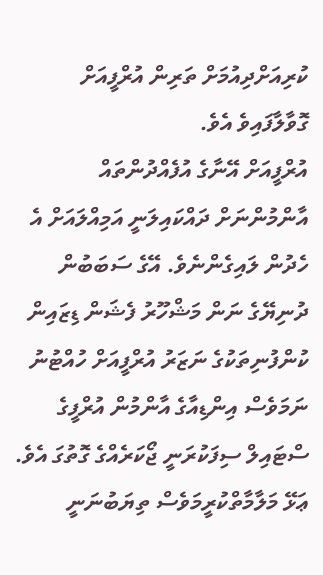ކުރިއަށްދިއުމަށް ތަރިން އުރްފީއަށް ގޮވާލާފައިވެ އެވެ.
އުރްފީއަށް އޭނާގެ އުފެއްދުންތައް އާންމުންނަށް ދައްކައިލަނީ އަމިއްލައަށް އެ ހެދުން ލައިގެންނެވެ. އޭގެ ސަބަބުން ދުނިޔޭގެ ނަން މަޝްހޫރު ފެޝަން ޑިޒައިން ކުންފުނިތަކުގެ ނަޒަރު އުރްފީއަށް ހުއްޓުނު ނަމަވެސް އިންޑިއާގެ އާންމުން އުރްފީގެ ސްޓައިލް ސިފަކުރަނީ ޖޯކަރެއްގެ ގޮތުގަ އެވެ.
ޢަޅޭ މަލާމާތްކުރީމަވެސް ތިޔަބުނަނީ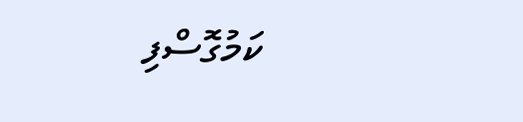ކަމުގޮސްފި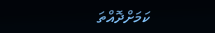ކަމަށްދޮއްތަ